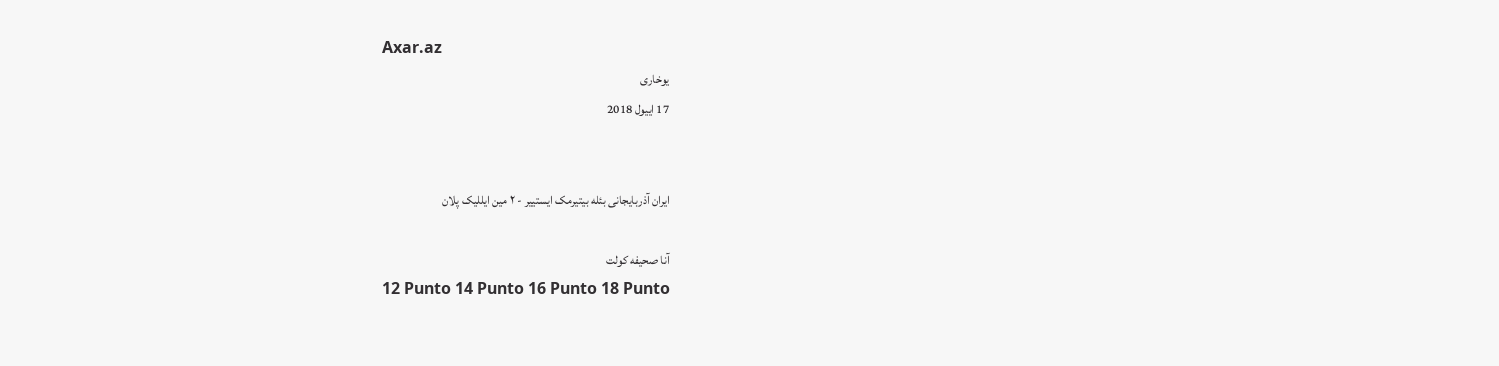Axar.az
یوخاری
17 اییول 2018


ایران آذربایجانی بئله بیتیرمک ایستییر - ۲ مین ایللیک پلان

آنا صحیفه کولت
12 Punto 14 Punto 16 Punto 18 Punto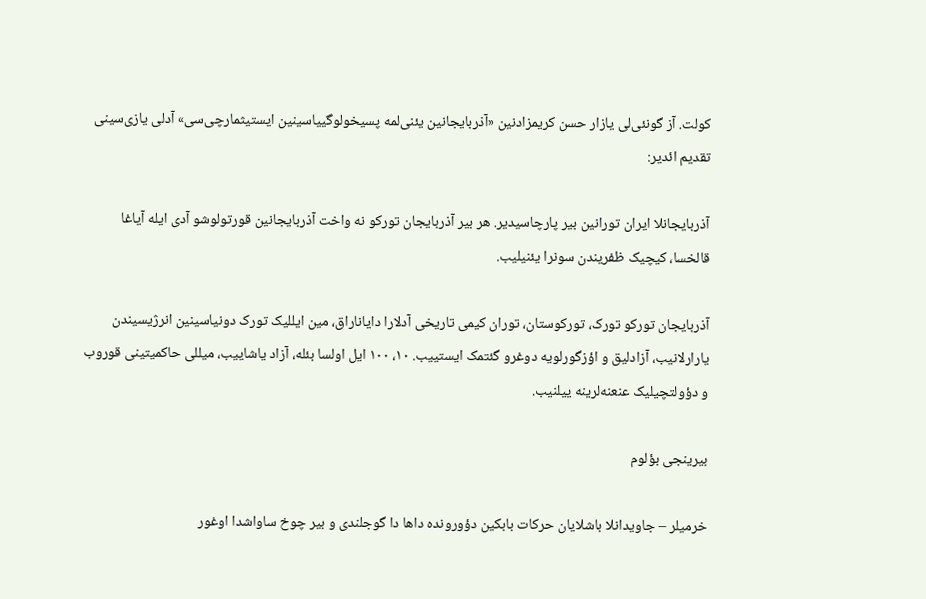کولت. آز گونئی‌لی یازار حسن کریمزادنین «آذربایجانین یئنی‌لمه پسیخولوگییاسینین ایستیثمارچی‌سی» آدلی یازی‌سینی تقدیم ائدیر:

آذربایجانلا ایران تورانین بیر پارچاسیدیر. هر بیر آذربایجان تورکو نه واخت آذربایجانین قورتولوشو آدی ایله آیاغا قالخسا، کیچیک ظفریندن سونرا یئنیلیب.

آذربایجان تورکو تورک، تورکوستان، توران کیمی تاریخی آدلارا دایاناراق، مین ایللیک تورک دونیاسینین انرژیسیندن یارارلانیب، آزادلیق و اؤزگورلویه دوغرو گئتمک ایستییب. ۱۰، ۱۰۰ ایل اولسا بئله، آزاد یاشاییب، میللی حاکمیتینی قوروب و دؤولتچیلیک عنعنه‌لرینه ییلنیب.

بیرینجی بؤلوم

خرمیلر – جاویدانلا باشلایان حرکات بابکین دؤورونده داها دا گوجلندی و بیر چوخ ساواشدا اوغور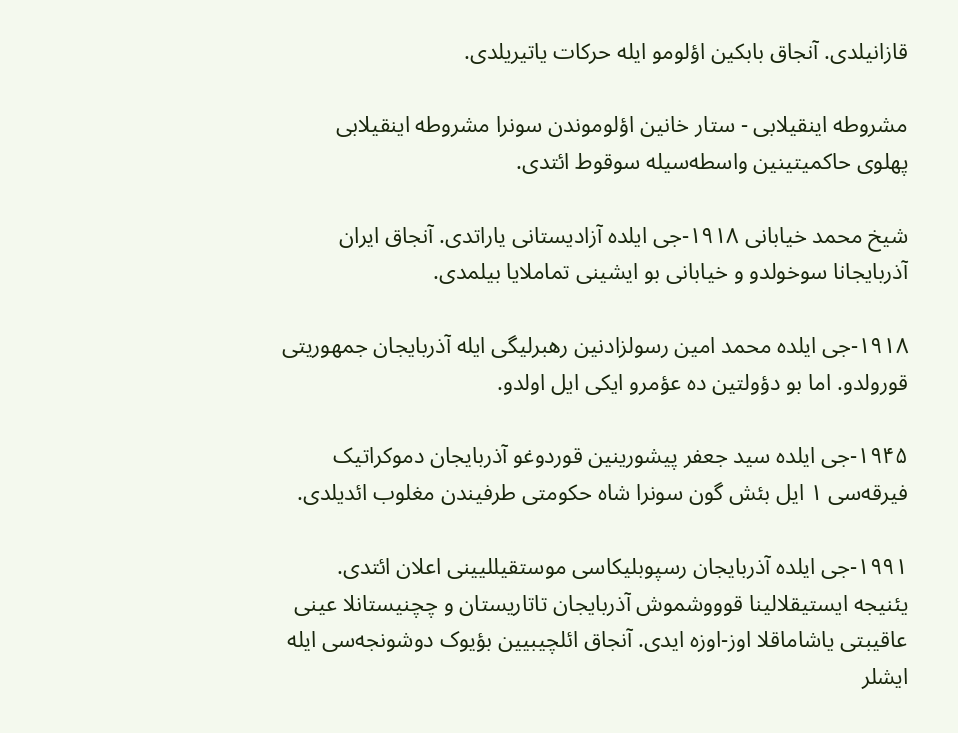قازانیلدی. آنجاق بابکین اؤلومو ایله حرکات یاتیریلدی.

مشروطه اینقیلابی - ستار خانین اؤلوموندن سونرا مشروطه اینقیلابی پهلوی حاکمیتینین واسطه‌سیله سوقوط ائتدی.

شیخ محمد خیابانی ۱۹۱۸-جی ایلده آزادیستانی یاراتدی. آنجاق ایران آذربایجانا سوخولدو و خیابانی بو ایشینی تماملایا بیلمدی.

۱۹۱۸-جی ایلده محمد امین رسولزادنین رهبرلیگی ایله آذربایجان جمهوریتی قورولدو. اما بو دؤولتین ده عؤمرو ایکی ایل اولدو.

۱۹۴۵-جی ایلده سید جعفر پیشورینین قوردوغو آذربایجان دموکراتیک فیرقه‌سی ۱ ایل بئش گون سونرا شاه حکومتی طرفیندن مغلوب ائدیلدی.

۱۹۹۱-جی ایلده آذربایجان رسپوبلیکاسی موستقیللیینی اعلان ائتدی. یئنیجه ایستیقلالینا قوووشموش آذربایجان تاتاریستان و چچنیستانلا عینی عاقیبتی یاشاماقلا اوز-اوزه ایدی. آنجاق ائلچیبیین بؤیوک دوشونجه‌سی ایله ایشلر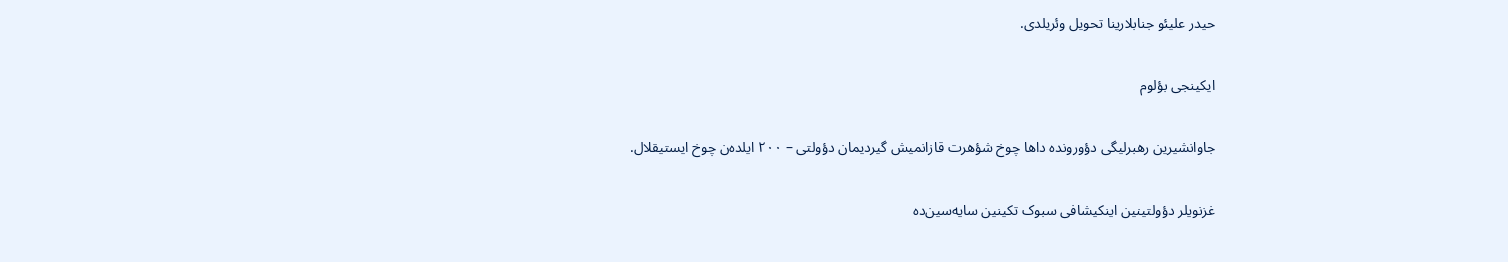حیدر علیئو جنابلارینا تحویل وئریلدی.

ایکینجی بؤلوم

جاوانشیرین رهبرلیگی دؤورونده داها چوخ شؤهرت قازانمیش گیردیمان دؤولتی – ۲۰۰ ایلده‌ن چوخ ایستیقلال.

غزنویلر دؤولتینین اینکیشافی سبوک تکینین سایه‌سین‌ده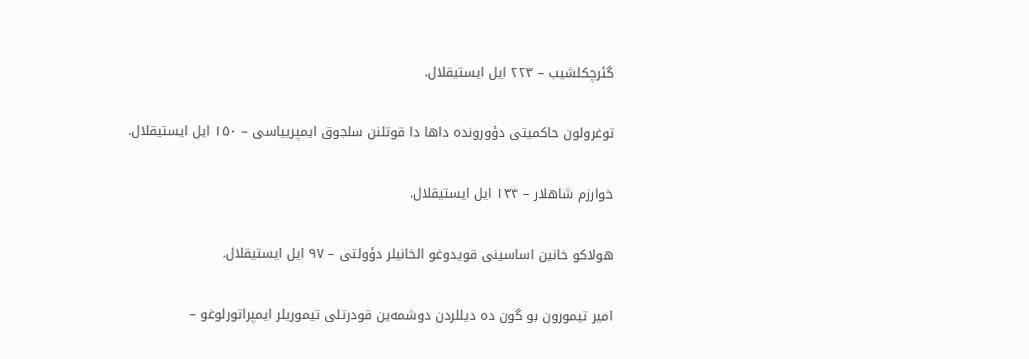گئرچکلشیب – ۲۲۳ ایل ایستیقلال.

توغرولون حاکمیتی دؤورونده داها دا قوتلنن سلجوق ایمپرییاسی – ۱۵۰ ایل ایستیقلال.

خوارزم شاهلار – ۱۳۴ ایل ایستیقلال.

هولاکو خانین اساسینی قویدوغو الخانیلر دؤولتی – ۹۷ ایل ایستیقلال.

امیر تیمورون بو گون ده دیللردن دوشمه‌ین قودرتلی تیموریلر ایمپراتورلوغو –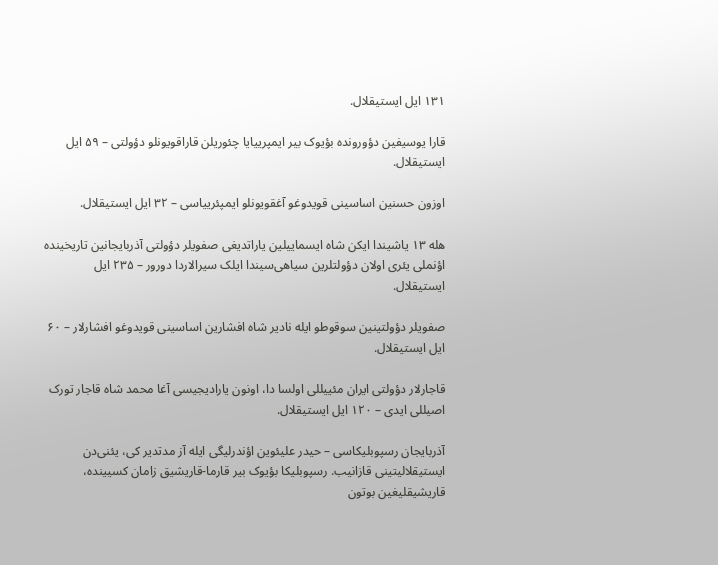۱۳۱ ایل ایستیقلال.

قارا یوسیفین دؤورونده بؤیوک بیر ایمپرییایا چئوریلن قاراقویونلو دؤولتی – ۵۹ ایل ایستیقلال.

اوزون حسنین اساسینی قویدوغو آغقویونلو ایمپئرییاسی – ۳۲ ایل ایستیقلال.

هله ۱۳ یاشیندا ایکن شاه ایسماییلین یاراتدیغی صفویلر دؤولتی آذربایجانین تاریخینده اؤنملی یئری اولان دؤولتلرین سیاهی‌سیندا ایلک سیرالاردا دورور – ۲۳۵ ایل ایستیقلال.

صفویلر دؤولتینین سوقوطو ایله نادیر شاه افشارین اساسینی قویدوغو افشارلار – ۶۰ ایل ایستیقلال.

قاجارلار دؤولتی ایران مئییللی اولسا دا، اونون یارادیجیسی آغا محمد شاه قاجار تورک اصیللی ایدی – ۱۲۰ ایل ایستیقلال.

آذربایجان رسپوبلیکاسی – حیدر علیئوین اؤندرلیگی ایله آز مدتدیر کی، یئنی‌دن ایستیقلالیتینی قازانیب. رسپوبلیکا بؤیوک بیر قارما-قاریشیق زامان کسیینده، قاریشیقلیغین بوتون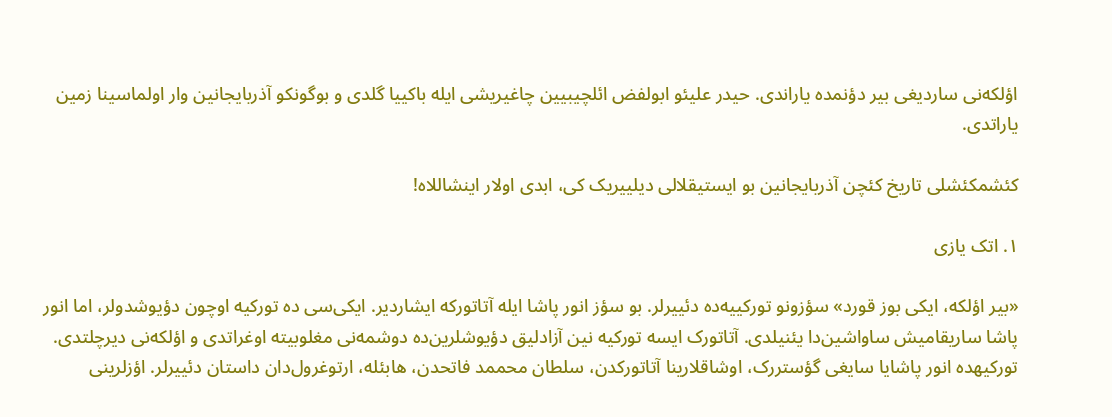اؤلکه‌نی ساردیغی بیر دؤنمده یاراندی. حیدر علیئو ابولفض ائلچیبیین چاغیریشی ایله باکییا گلدی و بوگونکو آذربایجانین وار اولماسینا زمین یاراتدی.

کئشمکئشلی تاریخ کئچن آذربایجانین بو ایستیقلالی دیلییریک کی، ابدی اولار اینشاللاه!

۱. اتک یازی

«بیر اؤلکه، ایکی بوز قورد» سؤزونو تورکییه‌ده دئییرلر. بو سؤز انور پاشا ایله آتاتورکه ایشاردیر. ایکی‌سی ده تورکیه اوچون دؤیوشدولر، اما انور پاشا ساریقامیش ساواشین‌دا یئنیلدی. آتاتورک ایسه تورکیه نین آزادلیق دؤیوشلرین‌ده دوشمه‌نی مغلوبیته اوغراتدی و اؤلکه‌نی دیرچلتدی. تورکیهده انور پاشایا سایغی گؤستررک، اوشاقلارینا آتاتورکدن، سلطان محممد فاتحدن، هابئله، ارتوغرول‌دان داستان دئییرلر. اؤزلرینی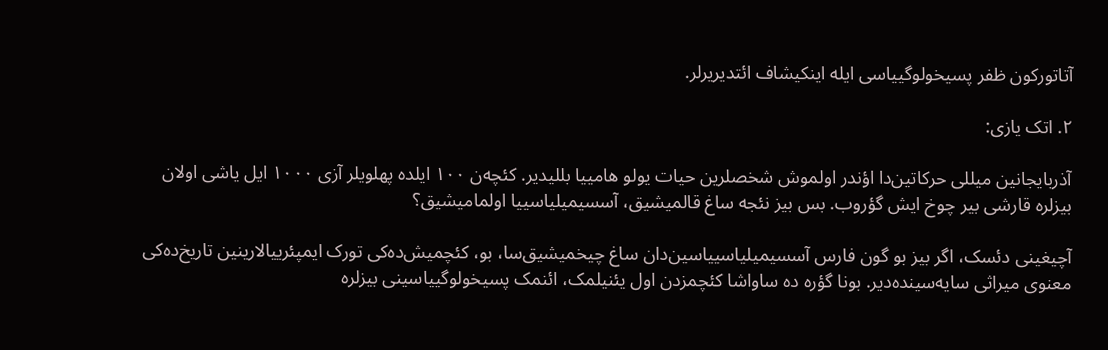آتاتورکون ظفر پسیخولوگییاسی ایله اینکیشاف ائتدیریرلر.

۲. اتک یازی:

آذربایجانین میللی حرکاتین‌دا اؤندر اولموش شخصلرین حیات یولو هامییا بللیدیر. کئچه‌ن ۱۰۰ ایلده پهلویلر آزی ۱۰۰۰ ایل یاشی اولان بیزلره قارشی بیر چوخ ایش گؤروب. بس بیز نئجه ساغ قالمیشیق، آسسیمیلیاسییا اولمامیشیق؟

آچیغینی دئسک، اگر بیز بو گون فارس آسسیمیلیاسییاسین‌دان ساغ چیخمیشیق‌سا، بو، کئچمیش‌ده‌کی تورک ایمپئرییالارینین تاریخ‌ده‌کی معنوی میراثی سایه‌سینده‌دیر. بونا گؤره ده ساواشا کئچمزدن اول یئنیلمک، ائنمک پسیخولوگییاسینی بیزلره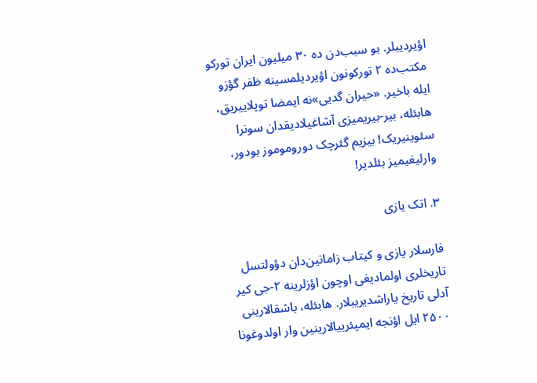اؤیردیبلر. بو سبب‌دن ده ۳۰ میلیون ایران تورکو مکتب‌ده ۲ تورکونون اؤیردیلمسینه ظفر گؤزو ایله باخیر. «حیران گدیی»نه ایمضا توپلاییریق، هابئله، بیر-بیریمیزی آشاغیلادیقدان سونرا سئوینیریک! بیزیم گئرچک دوروموموز بودور، وارلیغیمیز بئلدیر!

۳. اتک یازی

فارسلار یازی و کیتاب زامانین‌دان دؤولتسل تاریخلری اولمادیغی اوچون اؤزلرینه ۲-جی کیر آدلی تاریخ یاراشدیریبلار. هابئله، باشقالارینی ۲۵۰۰ ایل اؤنجه ایمپئرییالارینین وار اولدوغونا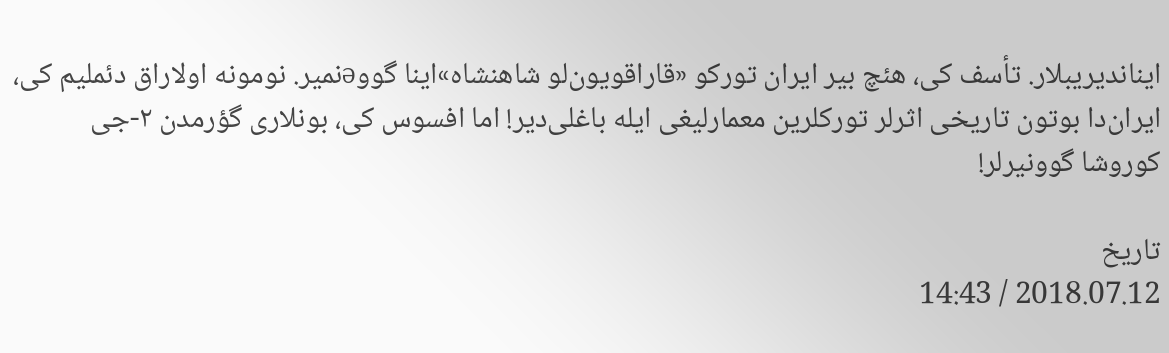ایناندیریبلار. تأسف کی، هئچ بیر ایران تورکو «قاراقویون‌لو شاهنشاه»اینا گووәنمیر. نومونه اولاراق دئملیم کی، ایران‌دا بوتون تاریخی اثرلر تورکلرین معمارلیغی ایله باغلی‌دیر! اما افسوس کی، بونلاری گؤرمدن ۲-جی کوروشا گوونیرلر!

تاریخ
2018.07.12 / 14:43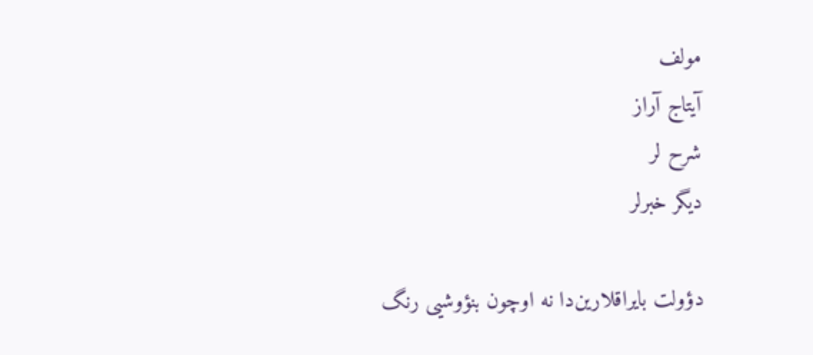مولف
آیتاج آراز
شرح لر
دیگر خبرلر

دؤولت بایراقلارین‌دا نه اوچون بنؤوشیی رنگ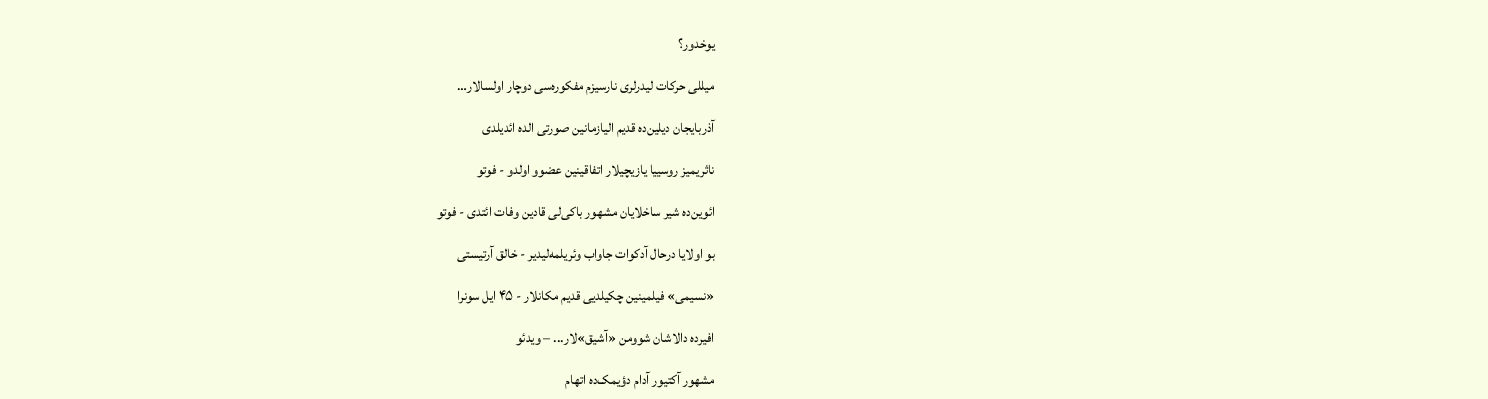یوخدور؟

میللی حرکات لیدرلری نارسیزم مفکوره‌سی دوچار اولسالار…

آذربایجان دیلین‌ده قدیم الیازمانین صورتی الده ائدیلدی

ناثریمیز روسییا یازیچیلار اتفاقینین عضوو اولدو - فوتو

ائوین‌ده شیر ساخلایان مشهور باکی‌لی قادین وفات ائتدی - فوتو

بو اولایا درحال آدکوات جاواب وئریلمه‌لیدیر - خالق آرتیستی

«نسیمی» فیلمینین چکیلدیی قدیم مکانلار - ۴۵ ایل سونرا

افیرده دالاشان شوومن «آشیق»لار... – ویدئو

مشهور آکتیور آدام دؤیمک‌ده اتهام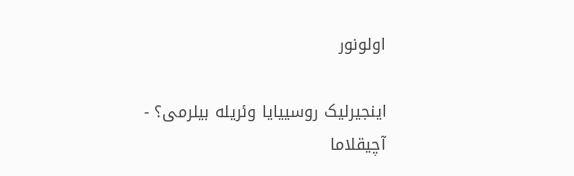اولونور

اینجیرلیک روسییایا وئریله بیلرمی؟ - آچیقلاما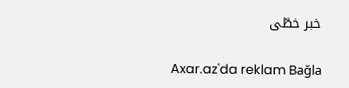خبر خطّی

Axar.az'da reklam Bağla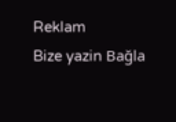Reklam
Bize yazin Bağla